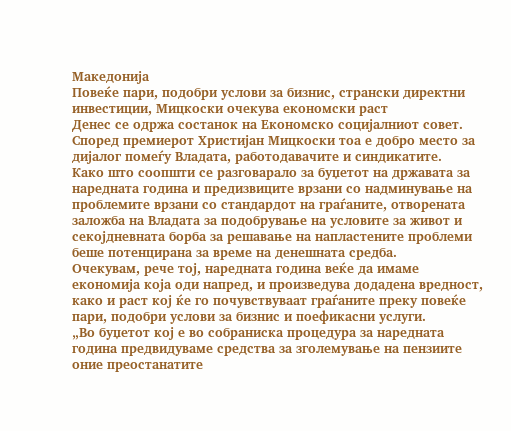Македонија
Повеќе пари, подобри услови за бизнис, странски директни инвестиции, Мицкоски очекува економски раст
Денес се одржа состанок на Економско социјалниот совет. Според премиерот Христијан Мицкоски тоа е добро место за дијалог помеѓу Владата, работодавачите и синдикатите.
Како што соопшти се разговарало за буџетот на државата за наредната година и предизвиците врзани со надминување на проблемите врзани со стандардот на граѓаните, отворената заложба на Владата за подобрување на условите за живот и секојдневната борба за решавање на напластените проблеми беше потенцирана за време на денешната средба.
Очекувам, рече тој, наредната година веќе да имаме економија која оди напред, и произведува додадена вредност, како и раст кој ќе го почувствуваат граѓаните преку повеќе пари, подобри услови за бизнис и поефикасни услуги.
„Во буџетот кој е во собраниска процедура за наредната година предвидуваме средства за зголемување на пензиите оние преостанатите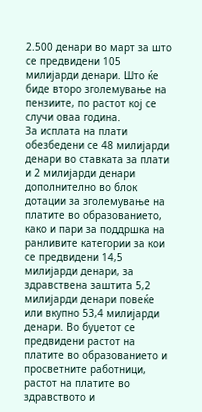2.500 денари во март за што се предвидени 105 милијарди денари. Што ќе биде второ зголемување на пензиите, по растот кој се случи оваа година.
За исплата на плати обезбедени се 48 милијарди денари во ставката за плати и 2 милијарди денари дополнително во блок дотации за зголемување на платите во образованието, како и пари за поддршка на ранливите категории за кои се предвидени 14,5 милијарди денари, за здравствена заштита 5,2 милијарди денари повеќе или вкупно 53,4 милијарди денари. Во буџетот се предвидени растот на платите во образованието и просветните работници, растот на платите во здравството и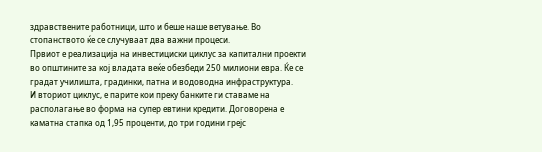здравствените работници, што и беше наше ветување. Во стопанството ќе се случуваат два важни процеси.
Првиот е реализација на инвестициски циклус за капитални проекти во општините за кој владата веќе обезбеди 250 милиони евра. Ќе се градат училишта, градинки, патна и водоводна инфраструктура.
И вториот циклус, е парите кои преку банките ги ставаме на располагање во форма на супер евтини кредити. Договорена е каматна стапка од 1,95 проценти, до три години грејс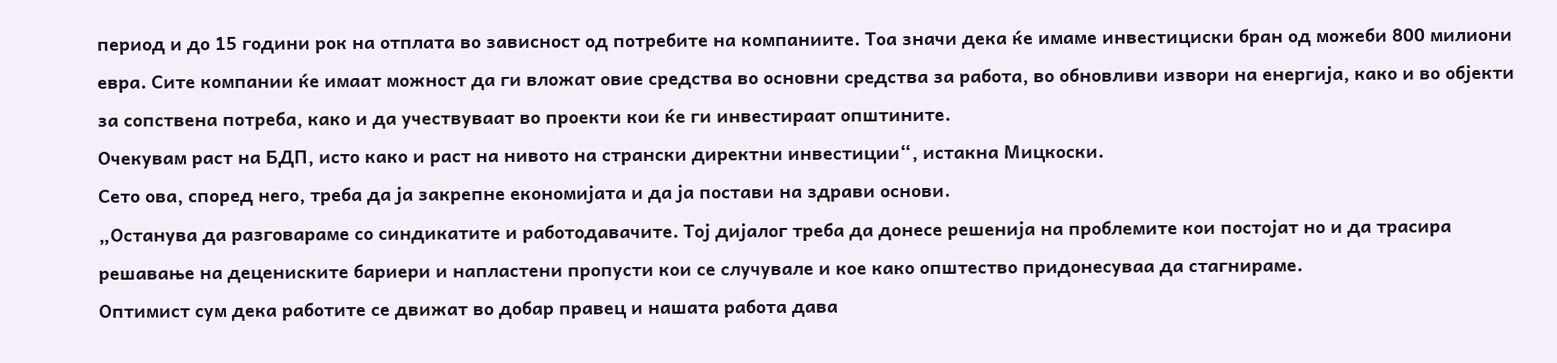период и до 15 години рок на отплата во зависност од потребите на компаниите. Тоа значи дека ќе имаме инвестициски бран од можеби 800 милиони евра. Сите компании ќе имаат можност да ги вложат овие средства во основни средства за работа, во обновливи извори на енергија, како и во објекти за сопствена потреба, како и да учествуваат во проекти кои ќе ги инвестираат општините.
Очекувам раст на БДП, исто како и раст на нивото на странски директни инвестиции“, истакна Мицкоски.
Сето ова, според него, треба да ја закрепне економијата и да ја постави на здрави основи.
„Останува да разговараме со синдикатите и работодавачите. Тој дијалог треба да донесе решенија на проблемите кои постојат но и да трасира решавање на децениските бариери и напластени пропусти кои се случувале и кое како општество придонесуваа да стагнираме.
Оптимист сум дека работите се движат во добар правец и нашата работа дава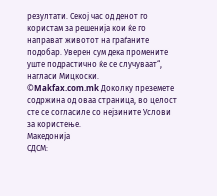резултати. Секој час од денот го користам за решенија кои ќе го направат животот на граѓаните подобар. Уверен сум дека промените уште подрастично ќе се случуваат“, нагласи Мицкоски.
©Makfax.com.mk Доколку преземете содржина од оваа страница, во целост сте се согласиле со нејзините Услови за користење.
Македонија
СДСМ: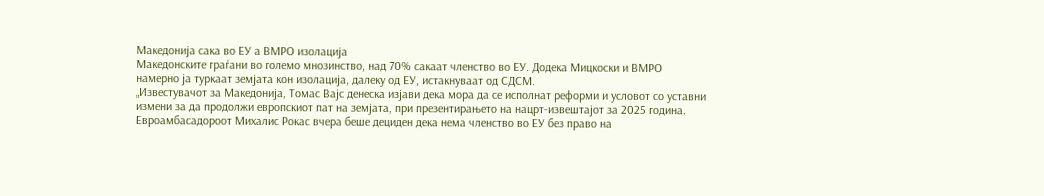Македонија сака во ЕУ а ВМРО изолација
Македонските граѓани во големо мнозинство, над 70% сакаат членство во ЕУ. Додека Мицкоски и ВМРО намерно ја туркаат земјата кон изолација, далеку од ЕУ, истакнуваат од СДСМ.
„Известувачот за Македонија, Томас Вајс денеска изјави дека мора да се исполнат реформи и условот со уставни измени за да продолжи европскиот пат на земјата, при презентирањето на нацрт-извештајот за 2025 година.
Евроамбасадороот Михалис Рокас вчера беше дециден дека нема членство во ЕУ без право на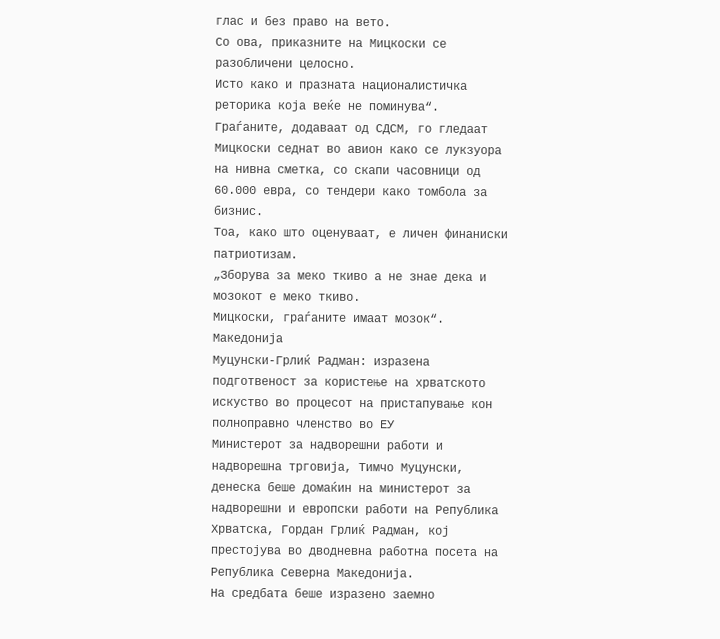глас и без право на вето.
Со ова, приказните на Мицкоски се разобличени целосно.
Исто како и празната националистичка реторика која веќе не поминува“.
Граѓаните, додаваат од СДСМ, го гледаат Мицкоски седнат во авион како се лукзуора на нивна сметка, со скапи часовници од 60.000 евра, со тендери како томбола за бизнис.
Тоа, како што оценуваат, е личен финаниски патриотизам.
„Зборува за меко ткиво а не знае дека и мозокот е меко ткиво.
Мицкоски, граѓаните имаат мозок“.
Македонија
Муцунски-Грлиќ Радман: изразена подготвеност за користење на хрватското искуство во процесот на пристапување кон полноправно членство во ЕУ
Министерот за надворешни работи и надворешна трговија, Тимчо Муцунски, денеска беше домаќин на министерот за надворешни и европски работи на Република Хрватска, Гордан Грлиќ Радман, кој престојува во дводневна работна посета на Република Северна Македонија.
На средбата беше изразено заемно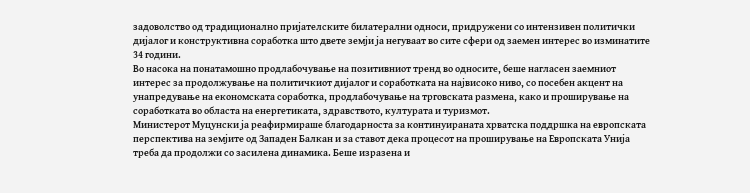задоволство од традиционално пријателските билатерални односи, придружени со интензивен политички дијалог и конструктивна соработка што двете земји ја негуваат во сите сфери од заемен интерес во изминатите 34 години.
Во насока на понатамошно продлабочување на позитивниот тренд во односите, беше нагласен заемниот интерес за продолжување на политичкиот дијалог и соработката на највисоко ниво, со посебен акцент на унапредување на економската соработка, продлабочување на трговската размена, како и проширување на соработката во областа на енергетиката, здравството, културата и туризмот.
Министерот Муцунски ја реафирмираше благодарноста за континуираната хрватска поддршка на европската перспектива на земјите од Западен Балкан и за ставот дека процесот на проширување на Европската Унија треба да продолжи со засилена динамика. Беше изразена и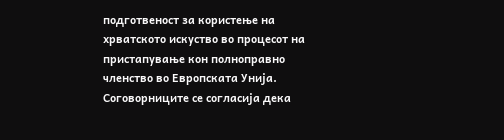подготвеност за користење на хрватското искуство во процесот на пристапување кон полноправно членство во Европската Унија.
Соговорниците се согласија дека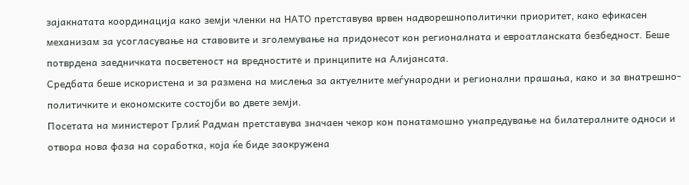зајакнатата координација како земји членки на НАТО претставува врвен надворешнополитички приоритет, како ефикасен механизам за усогласување на ставовите и зголемување на придонесот кон регионалната и евроатланската безбедност. Беше потврдена заедничката посветеност на вредностите и принципите на Алијансата.
Средбата беше искористена и за размена на мислења за актуелните меѓународни и регионални прашања, како и за внатрешно-политичките и економските состојби во двете земји.
Посетата на министерот Грлиќ Радман претставува значаен чекор кон понатамошно унапредување на билатералните односи и отвора нова фаза на соработка, која ќе биде заокружена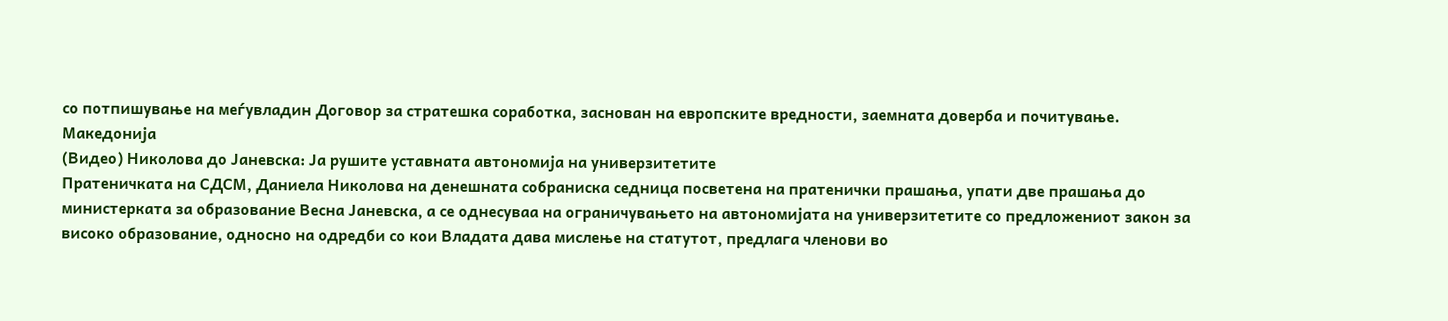со потпишување на меѓувладин Договор за стратешка соработка, заснован на европските вредности, заемната доверба и почитување.
Македонија
(Видео) Николова до Јаневска: Ја рушите уставната автономија на универзитетите
Пратеничката на СДСМ, Даниела Николова на денешната собраниска седница посветена на пратенички прашања, упати две прашања до министерката за образование Весна Јаневска, а се однесуваа на ограничувањето на автономијата на универзитетите со предложениот закон за високо образование, односно на одредби со кои Владата дава мислење на статутот, предлага членови во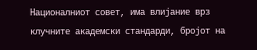Националниот совет, има влијание врз клучните академски стандарди, бројот на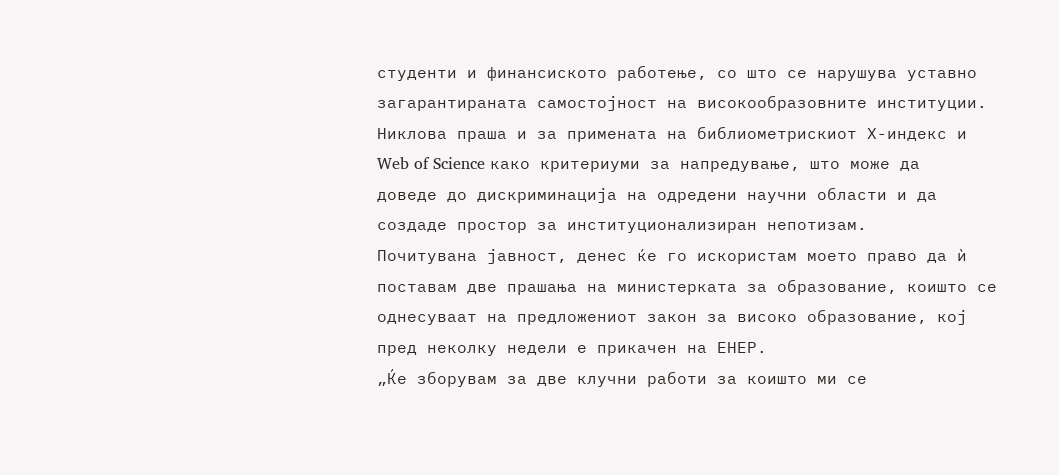студенти и финансиското работење, со што се нарушува уставно загарантираната самостојност на високообразовните институции. Никлова праша и за примената на библиометрискиот Х-индекс и Web of Science како критериуми за напредување, што може да доведе до дискриминација на одредени научни области и да создаде простор за институционализиран непотизам.
Почитувана јавност, денес ќе го искористам моето право да ѝ поставам две прашања на министерката за образование, коишто се однесуваат на предложениот закон за високо образование, кој пред неколку недели е прикачен на ЕНЕР.
„Ќе зборувам за две клучни работи за коишто ми се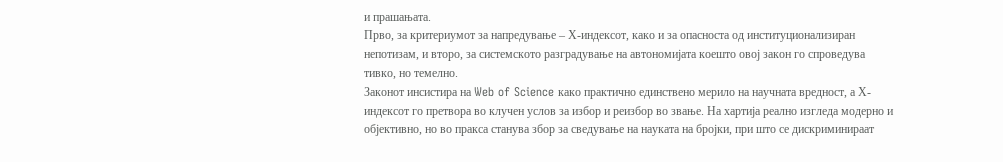и прашањата.
Прво, за критериумот за напредување – Х-индексот, како и за опасноста од институционализиран непотизам, и второ, за системското разградување на автономијата коешто овој закон го спроведува тивко, но темелно.
Законот инсистира на Web of Science како практично единствено мерило на научната вредност, а Х-индексот го претвора во клучен услов за избор и реизбор во звање. На хартија реално изгледа модерно и објективно, но во пракса станува збор за сведување на науката на бројки, при што се дискриминираат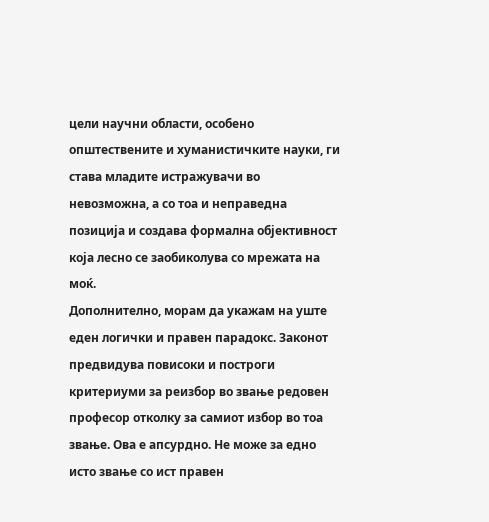цели научни области, особено општествените и хуманистичките науки, ги става младите истражувачи во невозможна, а со тоа и неправедна позиција и создава формална објективност која лесно се заобиколува со мрежата на моќ.
Дополнително, морам да укажам на уште еден логички и правен парадокс. Законот предвидува повисоки и построги критериуми за реизбор во звање редовен професор отколку за самиот избор во тоа звање. Ова е апсурдно. Не може за едно исто звање со ист правен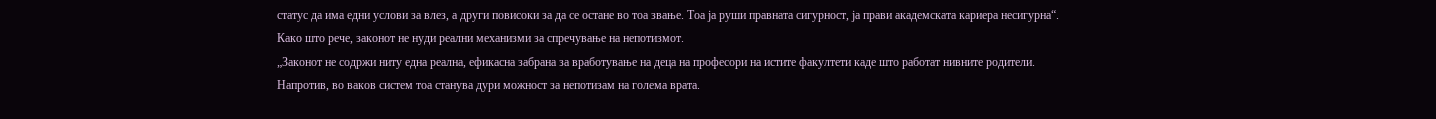статус да има едни услови за влез, а други повисоки за да се остане во тоа звање. Тоа ја руши правната сигурност, ја прави академската кариера несигурна“.
Како што рече, законот не нуди реални механизми за спречување на непотизмот.
„Законот не содржи ниту една реална, ефикасна забрана за вработување на деца на професори на истите факултети каде што работат нивните родители.
Напротив, во ваков систем тоа станува дури можност за непотизам на голема врата.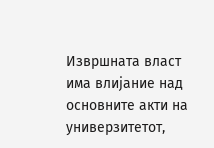Извршната власт има влијание над основните акти на универзитетот,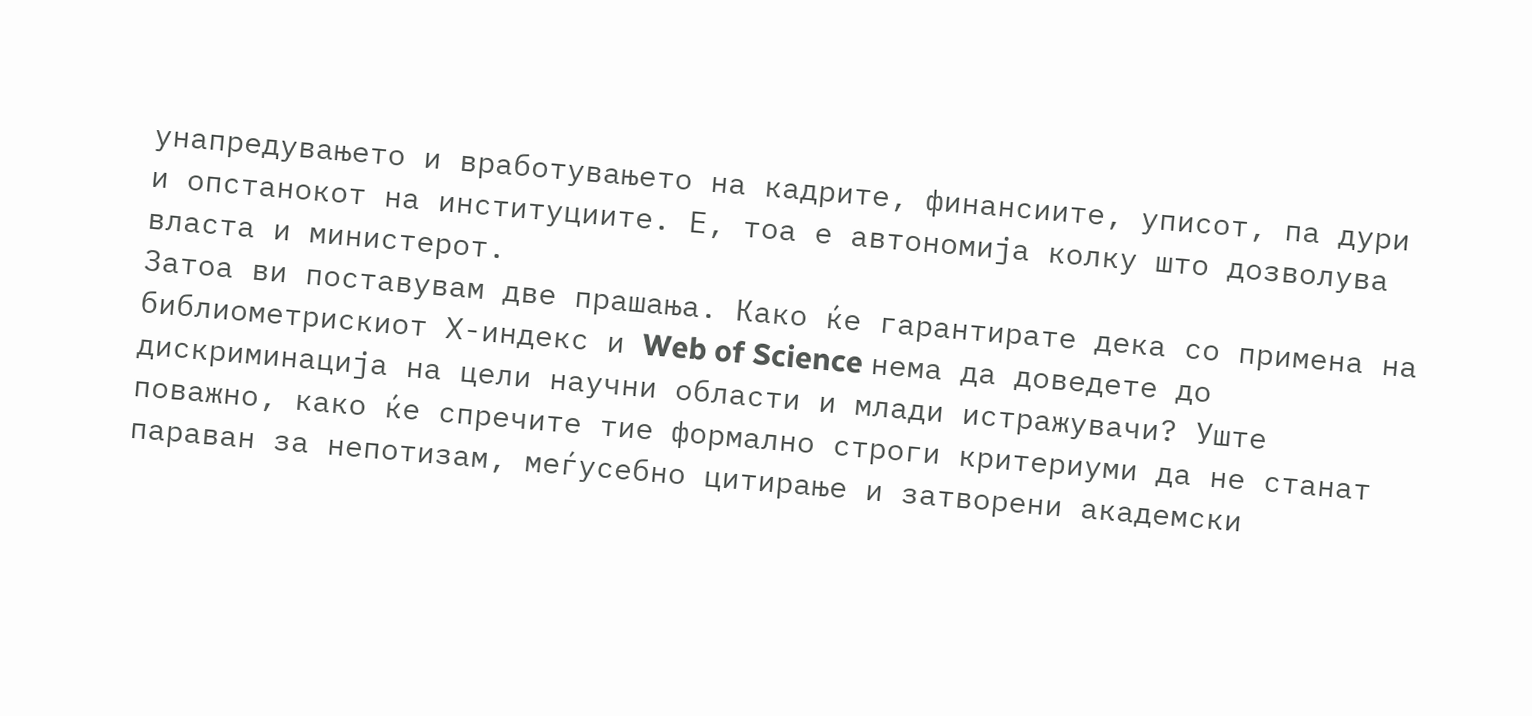унапредувањето и вработувањето на кадрите, финансиите, уписот, па дури и опстанокот на институциите. Е, тоа е автономија колку што дозволува власта и министерот.
Затоа ви поставувам две прашања. Како ќе гарантирате дека со примена на библиометрискиот Х-индекс и Web of Science нема да доведете до дискриминација на цели научни области и млади истражувачи? Уште поважно, како ќе спречите тие формално строги критериуми да не станат параван за непотизам, меѓусебно цитирање и затворени академски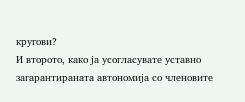кругови?
И второто, како ја усогласувате уставно загарантираната автономија со членовите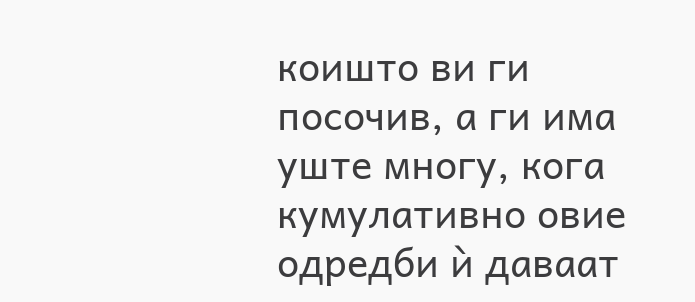коишто ви ги посочив, а ги има уште многу, кога кумулативно овие одредби ѝ даваат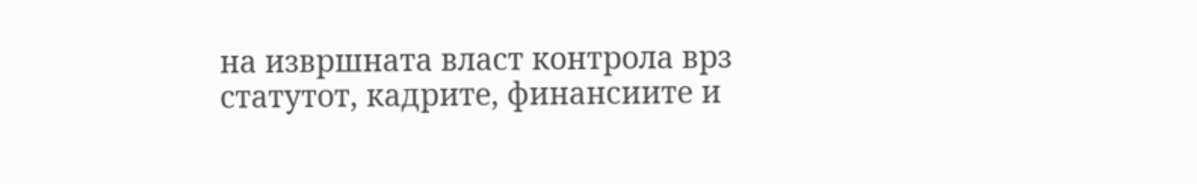на извршната власт контрола врз статутот, кадрите, финансиите и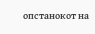опстанокот на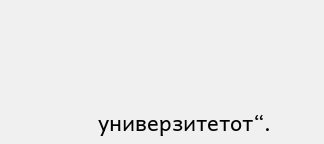универзитетот“.